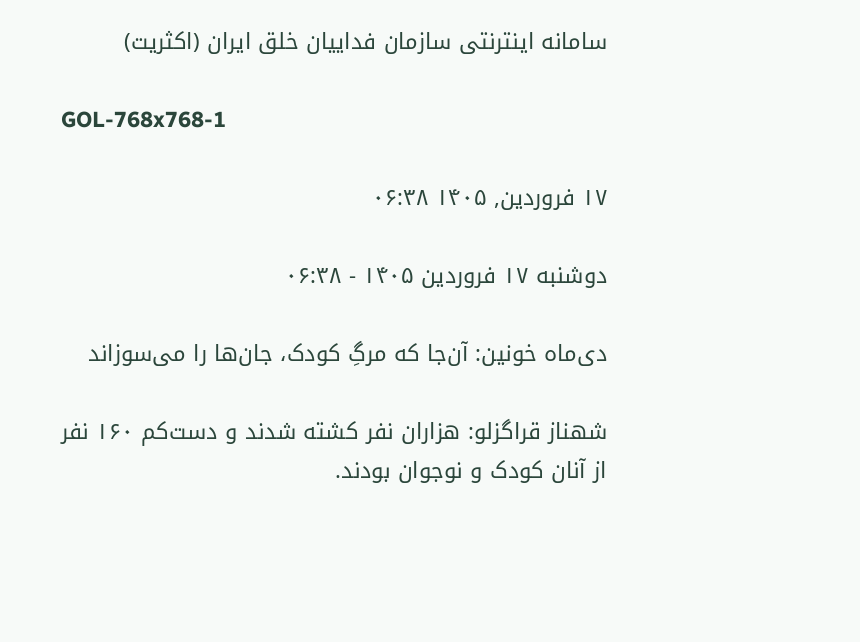سامانه اینترنتی سازمان فداییان خلق ایران (اکثریت)

GOL-768x768-1

۱۷ فروردین, ۱۴۰۵ ۰۶:۳۸

دوشنبه ۱۷ فروردین ۱۴۰۵ - ۰۶:۳۸

دی‌ماه خونین: آن‌جا که مرگِ کودک، جان‌ها را می‌سوزاند

شهناز قراگزلو: هزاران نفر کشته شدند و دست‌کم ۱۶۰ نفر از آنان کودک و نوجوان بودند.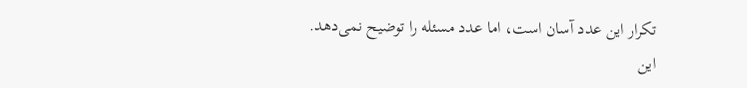تکرار این عدد آسان است، اما عدد مسئله را توضیح نمی‌دهد. این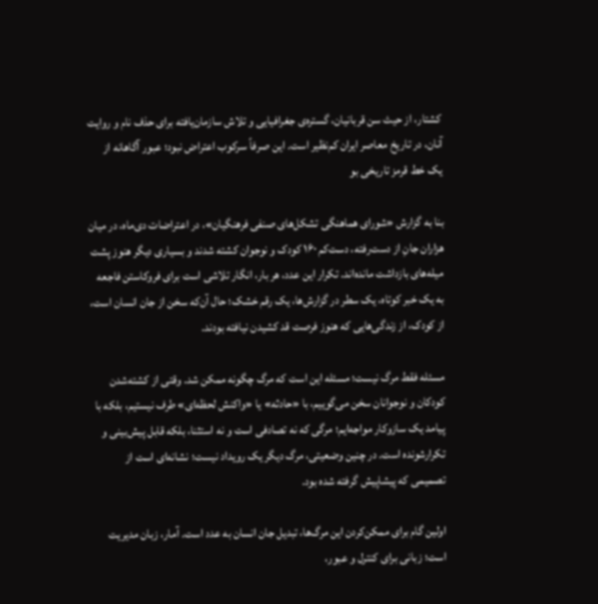کشتار، از حیث سن قربانیان، گستره‌ی جغرافیایی و تلاش سازمان‌یافته برای حذف نام و روایت آنان، در تاریخ معاصر ایران کم‌نظیر است. این صرفاً سرکوب اعتراض نبود؛ عبور آگاهانه از یک خط قرمز تاریخی بو

بنا به گزارش «شورای هماهنگی تشکل‌های صنفی فرهنگیان»، در اعتراضات دی‌ماه، در میان هزاران جانِ از دست‌رفته، دست‌کم ۱۶۰ کودک و نوجوان کشته شدند و بسیاری دیگر هنوز پشت میله‌های بازداشت مانده‌اند. تکرار این عدد، هر بار، انگار تلاشی است برای فروکاستن فاجعه به یک خبر کوتاه، یک سطر در گزارش‌ها، یک رقم خشک؛ حال آن‌که سخن از جان انسان است، از کودک، از زندگی‌هایی که هنوز فرصت قد کشیدن نیافته بودند.

مسئله فقط مرگ نیست؛ مسئله این است که مرگ چگونه ممکن شد. وقتی از کشته‌شدن کودکان و نوجوانان سخن می‌گوییم، با «حادثه» یا «واکنش لحظه‌ای» طرف نیستیم، بلکه با پیامد یک سازوکار مواجه‌ایم؛ مرگی که نه تصادفی است و نه استثنا، بلکه قابل پیش‌بینی و تکرارشونده است. در چنین وضعیتی، مرگ دیگر یک رویداد نیست؛ نشانه‌ای است از تصمیمی که پیشاپیش گرفته شده بود.

اولین گام برای ممکن‌کردن این مرگ‌ها، تبدیل جان انسان به عدد است. آمار، زبان مدیریت است؛ زبانی برای کنترل و عبور،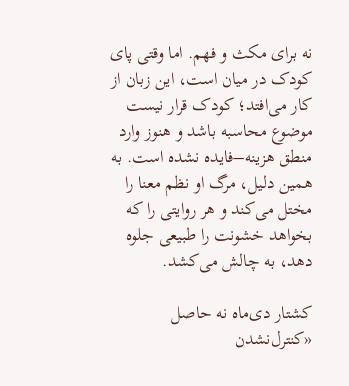نه برای مکث و فهم. اما وقتی پای کودک در میان است، این زبان از کار می‌افتد؛ کودک قرار نیست موضوع محاسبه باشد و هنوز وارد منطق هزینه–فایده نشده است. به همین دلیل، مرگ او نظم معنا را مختل می‌کند و هر روایتی را که بخواهد خشونت را طبیعی جلوه دهد، به چالش می‌کشد.

کشتار دی‌ماه نه حاصل «کنترل‌نشدن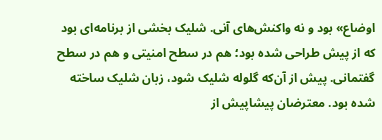اوضاع» بود و نه واکنش‌های آنی. شلیک بخشی از برنامه‌ای بود که از پیش طراحی شده بود؛ هم در سطح امنیتی و هم در سطح گفتمانی. پیش از آن‌که گلوله شلیک شود، زبان شلیک ساخته شده بود. معترضان پیشاپیش از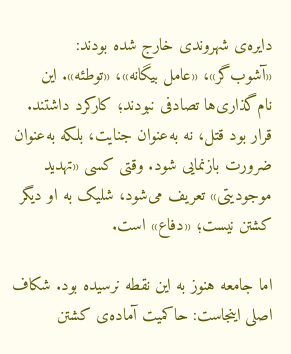دایره‌ی شهروندی خارج شده بودند: «آشوب‌گر»، «عامل بیگانه»، «توطئه». این نام‌گذاری‌ها تصادفی نبودند؛ کارکرد داشتند. قرار بود قتل، نه به‌عنوان جنایت، بلکه به‌عنوان ضرورت بازنمایی شود. وقتی کسی «تهدید موجودیتی» تعریف می‌شود، شلیک به او دیگر کشتن نیست؛ «دفاع» است.

اما جامعه هنوز به این نقطه نرسیده بود. شکاف اصلی اینجاست: حاکمیت آماده‌ی کشتن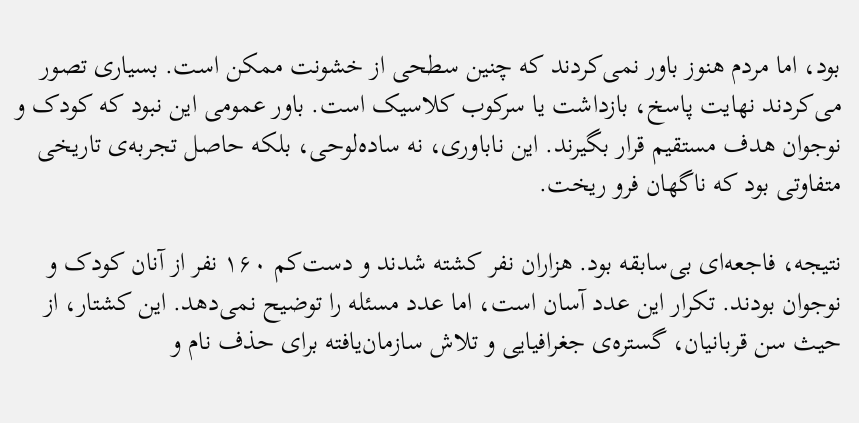بود، اما مردم هنوز باور نمی‌کردند که چنین سطحی از خشونت ممکن است. بسیاری تصور می‌کردند نهایت پاسخ، بازداشت یا سرکوب کلاسیک است. باور عمومی این نبود که کودک و نوجوان هدف مستقیم قرار بگیرند. این ناباوری، نه ساده‌لوحی، بلکه حاصل تجربه‌ی تاریخی متفاوتی بود که ناگهان فرو ریخت.

نتیجه، فاجعه‌ای بی‌سابقه بود. هزاران نفر کشته شدند و دست‌کم ۱۶۰ نفر از آنان کودک و نوجوان بودند. تکرار این عدد آسان است، اما عدد مسئله را توضیح نمی‌دهد. این کشتار، از حیث سن قربانیان، گستره‌ی جغرافیایی و تلاش سازمان‌یافته برای حذف نام و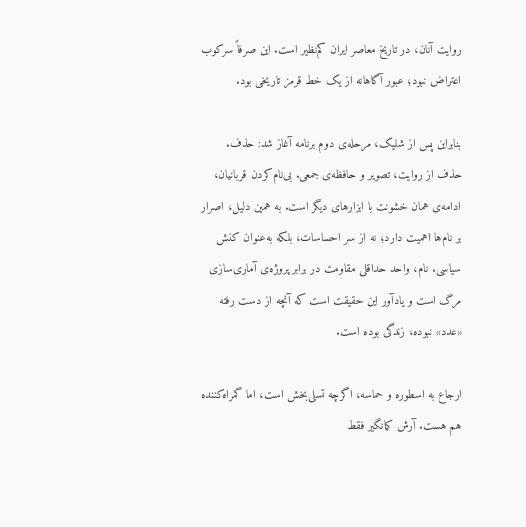روایت آنان، در تاریخ معاصر ایران کم‌نظیر است. این صرفاً سرکوب اعتراض نبود؛ عبور آگاهانه از یک خط قرمز تاریخی بود.

بنابراین پس از شلیک، مرحله‌ی دوم برنامه آغاز شد: حذف. حذف از روایت، تصویر و حافظه‌ی جمعی. بی‌نام‌کردن قربانیان، ادامه‌ی همان خشونت با ابزارهای دیگر است. به همین دلیل، اصرار بر نام‌ها اهمیت دارد؛ نه از سر احساسات، بلکه به‌عنوان کنش سیاسی. نام، واحد حداقلی مقاومت در برابر پروژه‌ی آماری‌سازی مرگ است و یادآور این حقیقت است که آنچه از دست رفته «عدد» نبوده، زندگی بوده است.

ارجاع به اسطوره و حماسه، اگرچه تسلی‌بخش است، اما گمراه‌کننده هم هست. آرش کمانگیر فقط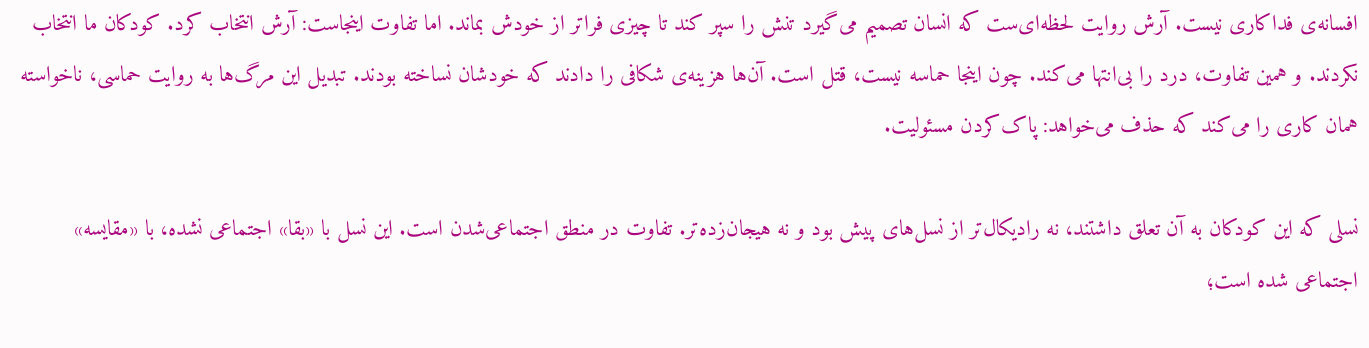افسانه‌ی فداکاری نیست. آرش روایت لحظه‌ای‌ست که انسان تصمیم می‌گیرد تنش را سپر کند تا چیزی فراتر از خودش بماند. اما تفاوت اینجاست: آرش انتخاب کرد. کودکان ما انتخاب نکردند. و همین تفاوت، درد را بی‌انتها می‌کند. چون اینجا حماسه نیست، قتل است. آن‌ها هزینه‌ی شکافی را دادند که خودشان نساخته بودند. تبدیل این مرگ‌ها به روایت حماسی، ناخواسته همان کاری را می‌کند که حذف می‌خواهد: پاک‌کردن مسئولیت.

نسلی که این کودکان به آن تعلق داشتند، نه رادیکال‌تر از نسل‌های پیش بود و نه هیجان‌زده‌تر. تفاوت در منطق اجتماعی‌شدن است. این نسل با «بقا» اجتماعی نشده، با «مقایسه» اجتماعی شده است؛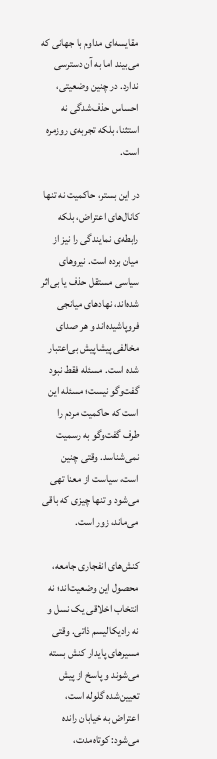مقایسه‌ای مداوم با جهانی که می‌بیند اما به آن دسترسی ندارد. در چنین وضعیتی، احساس حذف‌شدگی نه استثنا، بلکه تجربه‌ی روزمره است.

در این بستر، حاکمیت نه تنها کانال‌های اعتراض، بلکه رابطه‌ی نمایندگی را نیز از میان برده است. نیروهای سیاسی مستقل حذف یا بی‌اثر شده‌اند، نهادهای میانجی فروپاشیده‌اند و هر صدای مخالفی پیشاپیش بی‌اعتبار شده است. مسئله فقط نبود گفت‌وگو نیست؛ مسئله این است که حاکمیت مردم را طرف گفت‌وگو به رسمیت نمی‌شناسد. وقتی چنین است، سیاست از معنا تهی می‌شود و تنها چیزی که باقی می‌ماند، زور است.

کنش‌های انفجاری جامعه، محصول این وضعیت‌اند؛ نه انتخاب اخلاقی یک نسل و نه رادیکالیسم ذاتی. وقتی مسیرهای پایدار کنش بسته می‌شوند و پاسخ از پیش تعیین‌شده گلوله است، اعتراض به خیابان رانده می‌شود: کوتاه‌مدت،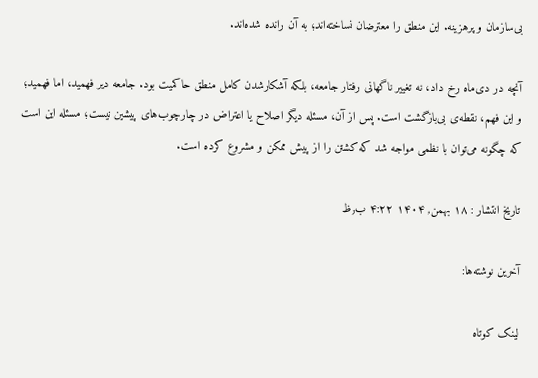بی‌سازمان و پرهزینه. این منطق را معترضان نساخته‌اند؛ به آن رانده شده‌اند.

آنچه در دی‌ماه رخ داد، نه تغییر ناگهانی رفتار جامعه، بلکه آشکارشدن کامل منطق حاکمیت بود. جامعه دیر فهمید، اما فهمید؛ و این فهم، نقطه‌ی بی‌بازگشت است. پس از آن، مسئله دیگر اصلاح یا اعتراض در چارچوب‌های پیشین نیست؛ مسئله این است که چگونه می‌توان با نظمی مواجه شد که کشتن را از پیش ممکن و مشروع کرده است.

تاریخ انتشار : ۱۸ بهمن, ۱۴۰۴ ۴:۲۲ ب٫ظ

آخرین نوشته‌ها:

لینک کوتاه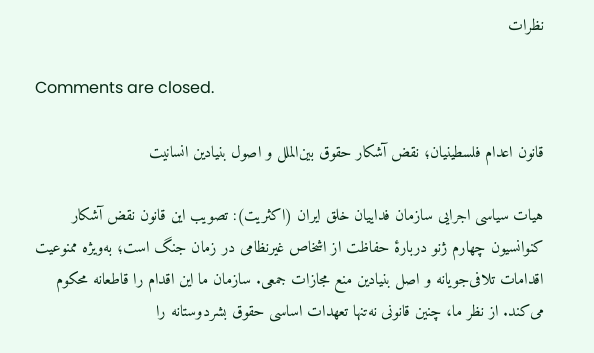نظرات

Comments are closed.

قانون اعدام فلسطینیان؛ نقض آشکار حقوق بین‌الملل و اصول بنیادین انسانیت

هیات سیاسی اجرایی سازمان فداییان خلق ایران (اکثریت): تصویب این قانون نقض آشکار کنوانسیون چهارم ژنو دربارهٔ حفاظت از اشخاص غیرنظامی در زمان جنگ است؛ به‌ویژه ممنوعیت اقدامات تلافی‌جویانه و اصل بنیادین منع مجازات جمعی. سازمان ما این اقدام را قاطعانه محکوم می‌کند. از نظر ما، چنین قانونی نه‌تنها تعهدات اساسی حقوق بشردوستانه را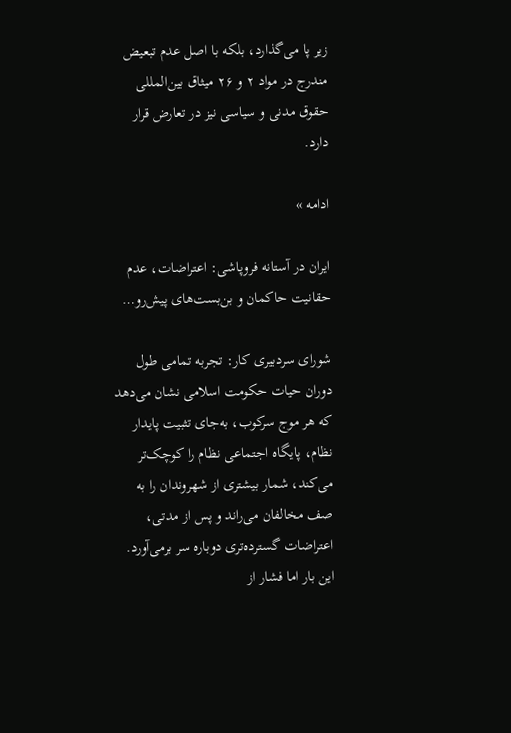زیر پا می‌گذارد، بلکه با اصل عدم تبعیض مندرج در مواد ۲ و ۲۶ میثاق بین‌المللی حقوق مدنی و سیاسی نیز در تعارض قرار دارد.

ادامه »

ایران در آستانه فروپاشی: اعتراضات، عدم حقانیت حاکمان و بن‌بست‌های پیش‌رو…

شورای سردبیری کار: تجربه تمامی طول دوران حیات حکومت اسلامی نشان می‌دهد که هر موج سرکوب، به‌جای تثبیت پایدار نظام، پایگاه اجتماعی نظام را کوچک‌تر می‌کند، شمار بیشتری از شهروندان را به صف مخالفان می‌راند و پس از مدتی، اعتراضات گسترده‌تری دوباره سر برمی‌آورد. این بار اما فشار از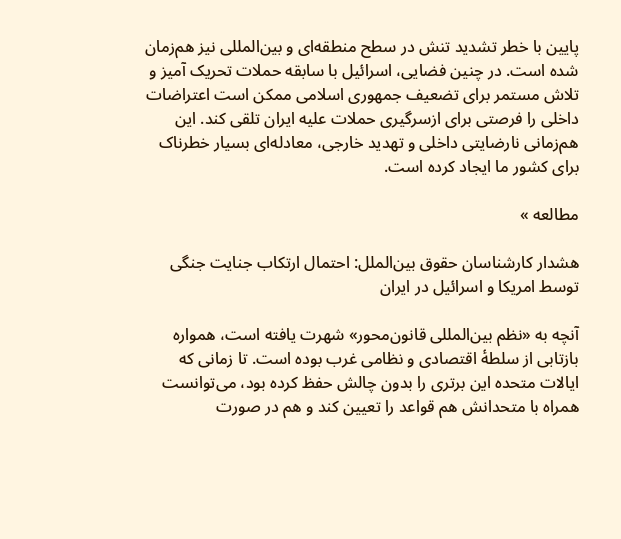پایین با خطر تشدید تنش در سطح منطقه‌ای و بین‌المللی نیز هم‌زمان شده است. در چنین فضایی، اسرائیل با سابقه حملات تحریک آمیز و تلاش مستمر برای تضعیف جمهوری اسلامی ممکن است اعتراضات داخلی را فرصتی برای ازسرگیری حملات علیه ایران تلقی کند. این هم‌زمانی نارضایتی داخلی و تهدید خارجی، معادله‌ای بسیار خطرناک برای کشور ما ایجاد کرده است.

مطالعه »

هشدار کارشناسان حقوق بین‌الملل: احتمال ارتکاب جنایت جنگی توسط امریکا و اسرائیل در ایران

آنچه به «نظم بین‌المللی قانون‌محور» شهرت یافته است، همواره بازتابی از سلطۀ اقتصادی و نظامی غرب بوده است. تا زمانی که ایالات متحده این برتری را بدون چالش حفظ کرده بود، می‌توانست همراه با متحدانش هم قواعد را تعیین کند و هم در صورت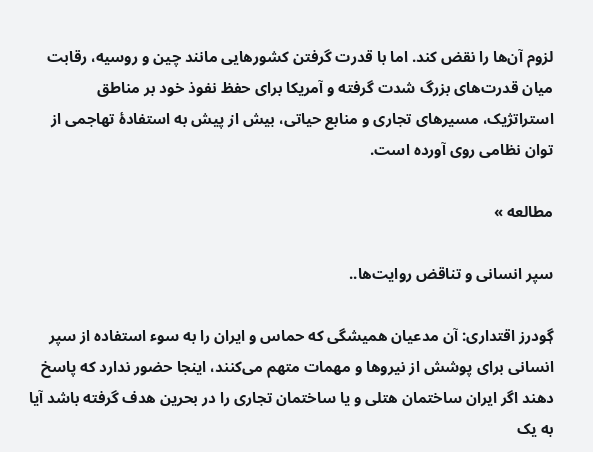لزوم آن‌ها را نقض کند. اما با قدرت گرفتن کشورهایی مانند چین و روسیه، رقابت میان قدرت‌های بزرگ شدت گرفته و آمریکا برای حفظ نفوذ خود بر مناطق استراتژیک، مسیرهای تجاری و منابع حیاتی، بیش از پیش به استفادۀ تهاجمی از توان نظامی روی آورده است.

مطالعه »

سپر انسانی و تناقض روایت‌ها..

گٖودرز اقتداری: آن مدعیان همیشگی که حماس و ایران را به سوء استفاده از سپر انسانی برای پوشش از نیروها و مهمات متهم می‌کنند، اینجا حضور ندارد که پاسخ دهند اگر ایران ساختمان هتلی و یا ساختمان تجاری را در بحرین هدف گرفته باشد آیا به یک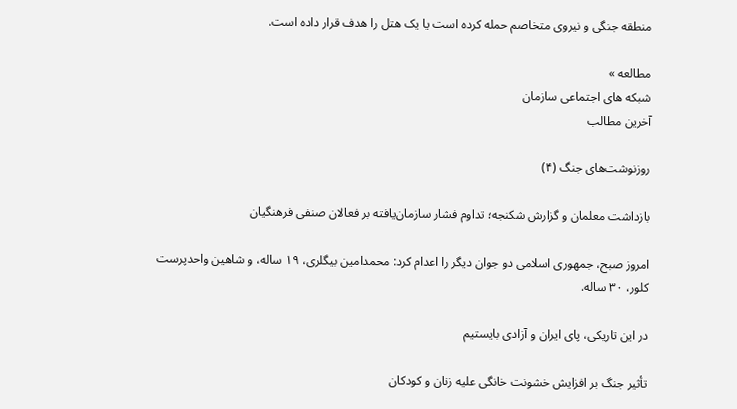منطقه جنگی و نیروی متخاصم حمله کرده است یا یک هتل را هدف قرار داده است.

مطالعه »
شبکه های اجتماعی سازمان
آخرین مطالب

روزنوشت‌های جنگ (۴)

بازداشت معلمان و گزارش شکنجه؛ تداوم فشار سازمان‌یافته بر فعالان صنفی فرهنگیان

امروز صبح، جمهوری اسلامی دو جوان دیگر را اعدام کرد: محمدامین بیگلری، ۱۹ ساله، و شاهین واحدپرست کلور، ۳۰ ساله.

در این تاریکی، پای ایران و آزادی بایستیم

تأثیر جنگ بر افزایش خشونت خانگی علیه زنان و کودکان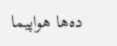ده‌ها هواپیما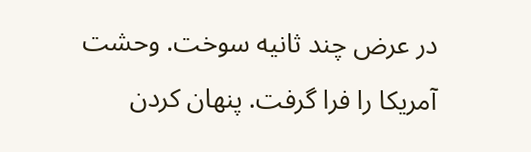در عرض چند ثانیه سوخت. وحشت آمریکا را فرا گرفت. پنهان کردن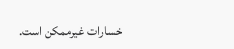خسارات غیرممکن است.